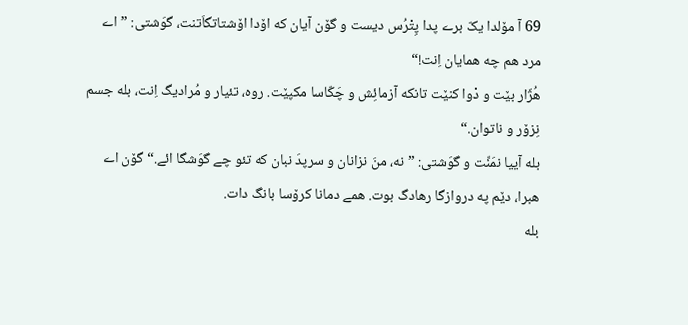69 آ مۆلدا یکّ برے پدا پِتْرُس دیست و گۆن آیان که اۆدا اۆشتاتگاَتنت، گوَشتی: ”اے مرد هم چه همایان اِنت!“
هُژّار بێت و دْوا کنێت تانکه آزمائِش و چَکّاسا مکپێت. روه، تئیار و مُرادیگ اِنت، بله جسم نِزۆر و ناتوان.“
بله آییا نمَنِّت و گوَشتی: ”نه، منَ نزانان و سرپدَ نبان که تئو چے گوَشگا ائے.“ گۆن اے هبرا، دێم په دروازگا رهادگ بوت. همے دمانا کرۆسا بانگ دات.
بله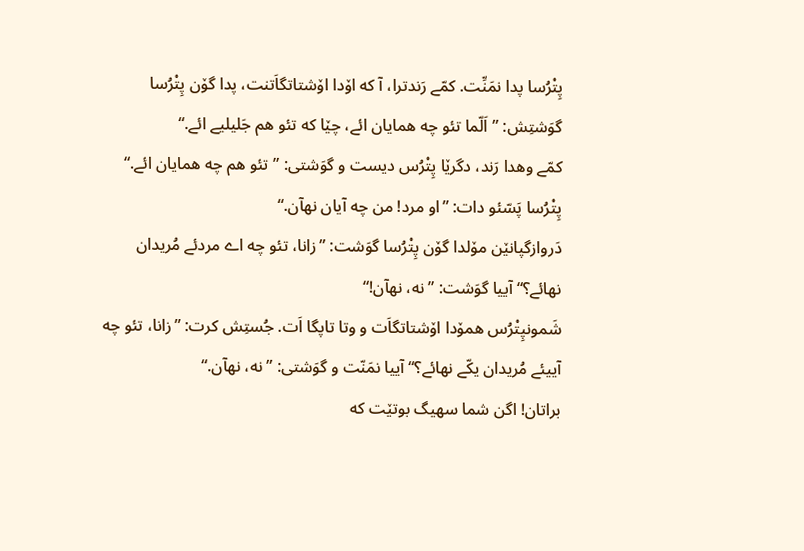پِتْرُسا پدا نمَنِّت. کمّے رَندترا، آ که اۆدا اۆشتاتگاَتنت، پدا گۆن پِتْرُسا گوَشتِش: ”اَلّما تئو چه همایان ائے، چێا که تئو هم جَلیلیے ائے.“
کمّے وهدا رَند، دگرێا پِتْرُس دیست و گوَشتی: ”تئو هم چه همایان ائے.“ پِتْرُسا پَسّئو دات: ”او مرد! من چه آیان نهآن.“
دَروازگپانێن مۆلدا گۆن پِتْرُسا گوَشت: ”زانا، تئو چه اے مردئے مُریدان نهائے؟“ آییا گوَشت: ”نه، نهآن!“
شَمونپِتْرُس همۆدا اۆشتاتگاَت و وتا تاپگا اَت. جُستِش کرت: ”زانا، تئو چه آییئے مُریدان یکّے نهائے؟“ آییا نمَنّت و گوَشتی: ”نه، نهآن.“
براتان! اگن شما سهیگ بوتێت که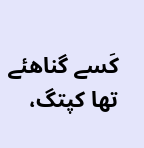کَسے گناهئے تها کپتگ،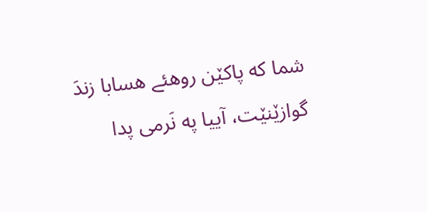شما که پاکێن روهئے هسابا زندَ گوازێنێت، آییا په نَرمی پدا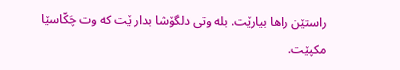راستێن راها بیارێت. بله وتی دلگۆشا بدار ێت که وت چَکّاسێا مکپێت.